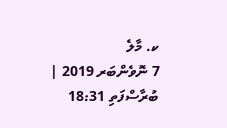ކ. މާލެ
7 ނޮވެންބަރ 2019 | ބުރާސްފަތި 18:31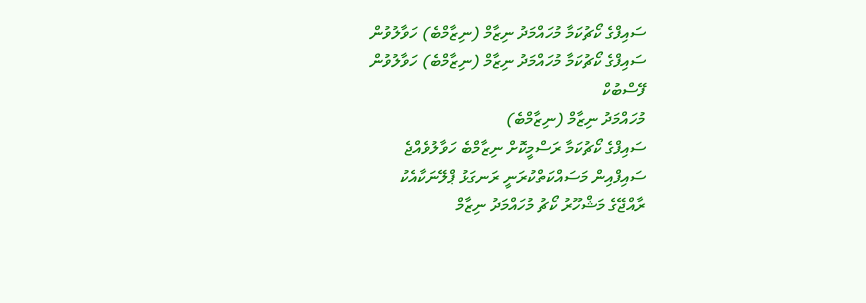ސައިފްގެ ކޯޗުކަމާ މުހައްމަދު ނިޒާމް (ނިޒާމްބެ) ހަވާލުވުން
ސައިފްގެ ކޯޗުކަމާ މުހައްމަދު ނިޒާމް (ނިޒާމްބެ) ހަވާލުވުން
ފޭސްބުކް
މުހައްމަދު ނިޒާމް (ނިޒާމްބެ)
ސައިފްގެ ކޯޗުކަމާ ރަސްމީކޮށް ނިޒާމްބެ ހަވާލުވެއްޖެ
ސައިފްއިން މަސައްކަތްކުރަނީ ރަނގަޅު ޕްލޭނަކާއެކު
ރާއްޖޭގެ މަޝްހޫރު ކޯޗު މުހައްމަދު ނިޒާމް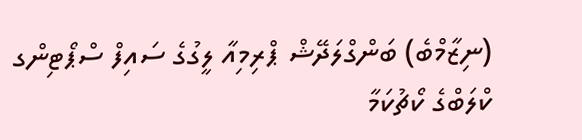(ނިޒާމްބެ) ބަންގްލަދޭޝް ޕްރިމިއާ ލީގުގެ ސައިފް ސްޕޯޓިންގ ކްލަބްގެ ކޯޗުކަމާ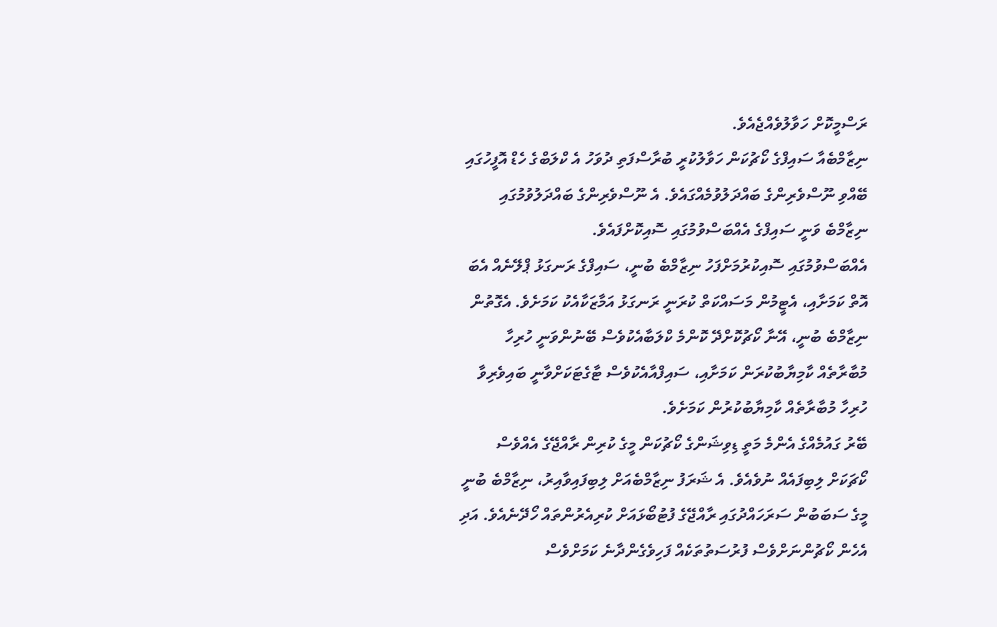ރަސްމީކޮށް ހަވާލުވެއްޖެއެވެ.
ނިޒާމްބެއާ ސައިފްގެ ކޯޗުކަން ހަވާލުކުރީ ބުރާސްފަތި ދުވަހު އެ ކްލަބްގެ ހެޑް އޮފީހުގައި ބޭއްވި ނޫސްވެރިންގެ ބައްދަލުވުމެއްގައެވެ. އެ ނޫސްވެރިންގެ ބައްދަލުވުމުގައި ނިޒާމްބެ ވަނީ ސައިފްގެ އެއްބަސްވުމުގައި ސޮއިކޮށްފައެވެ.
އެއްބަސްވުމުގައި ސޮއިކުރުމަށްފަހު ނިޒާމްބެ ބުނީ، ސައިފްގެ ރަނގަޅު ޕްލޭނެއް އެބަ އޮތް ކަމަށާއި، އެޓީމުން މަސައްކަތް ކުރަނީ ރަނގަޅު އަމާޒަކާއެކު ކަމަށެވެ. އެގޮތުން ނިޒާމްބެ ބުނީ، އޭނާ ކޯޗުކޮށްދޭ ކޮންމެ ކްލަބާއެކުވެސް ބޭނުންވަނީ ހުރިހާ މުބާރާތެއް ކާމިޔާބުކުރަން ކަމަށާއި، ސައިފްއާއެކުވެސް ޓާގެޓަކަށްވާނީ ބައިވެރިވާ ހުރިހާ މުބާރާތެއް ކާމިޔާބުކުރުން ކަމަށެވެ.
ބޭރު ގައުމެއްގެ އެންމެ މަތީ ޑިވިޝަންގެ ކޯޗުކަން މީގެ ކުރިން ރާއްޖޭގެ އެއްވެސް ކޯޗަކަށް ލިބިފައެއް ނުވެއެވެ. އެ ޝަރަފު ނިޒާމްބެއަށް ލިބިފައިވާއިރު، ނިޒާމްބެ ބުނީ މީގެ ސަބަބުން ސަރަހައްދުގައި ރާއްޖޭގެ ފުޓުބޯޅައަށް ކުރިއެރުންތައް ހޯދޭނެއެވެ. އަދި އެހެން ކޯޗުންނަށްވެސް ފުރުސަތުތަކެއް ފަހިވެގެންދާނެ ކަމަށްވެސް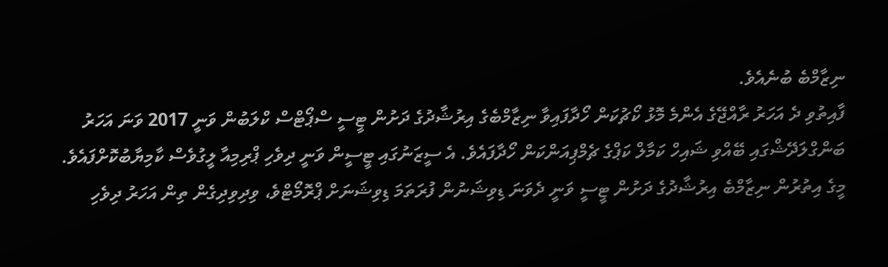ނިޒާމްބެ ބުނެއެވެ.
ފާއިތުވި ދެ އަހަރު ރާއްޖޭގެ އެންމެ މޮޅު ކޯޗުކަން ހޯދާފައިވާ ނިޒާމްބެގެ އިރުޝާދުގެ ދަށުން ޓީސީ ސްޕޯޓްސް ކްލަބުން ވަނީ 2017 ވަނަ އަހަރު ބަންގްލަދޭޝްގައި ބޭއްވި ޝައިހް ކަމާލް ކަޕްގެ ޗެމްޕިއަންކަން ހޯދާފައެވެ. އެ ސީޒަނުގައި ޓީސީން ވަނީ ދިވެހި ޕްރިމިއާ ލީގުވެސް ކާމިޔާބުކޮށްފައެވެ.
މީގެ އިތުރުން ނިޒާމްބެ އިރުޝާދުގެ ދަށުން ޓީސީ ވަނީ ދެވަނަ ޑިވިޝަނުން ފުރަތަމަ ޑިވިޝަނަށް ޕްރޮމޯޓްވެ، ވިދިވިދިގެން ތިން އަހަރު ދިވެހި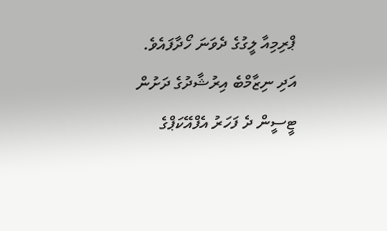ޕްރިމިއާ ލީގުގެ ދެވަނަ ހޯދާފައެވެ. އަދި ނިޒާމްބެ އިރުޝާދުގެ ދަށުން ޓީސީން ދެ ފަހަރު އެފްއޭކަޕްގެ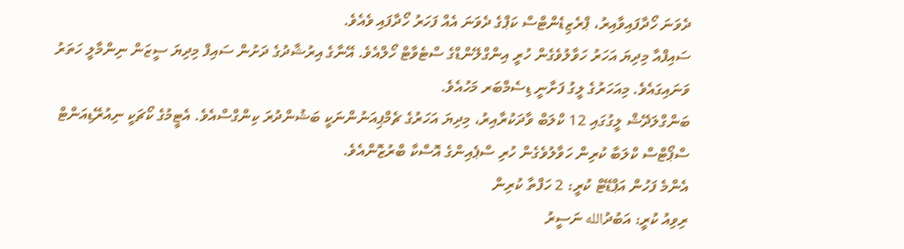ދެވަނަ ހޯދާފައިވާއިރު، ޕްރެޒިޑެންޓްސް ކަޕްގެ ދެވަނަ އެއް ފަހަރު ހޯދާފައި ވެއެވެ.
ސައިފްއާ މިދިޔަ އަހަރު ހަވާލުވެގެން ހުރީ އިންގްލޭންޑްގެ ސްޓެވާޓް ހޯލްއެވެ. އޭނާގެ އިރުޝާދުގެ ދަށުން ސައިފް މިދިޔަ ސީޒަން ނިންމާލީ ހަތަރު ވަނައިގައެވެ. މިއަހަރުގެ ލީގު ފަށާނީ ޑިސެމްބަރ މަހުއެވެ.
ބަންގްލަދޭޝް ލީގުގައި 12 ކްލަބް ވާދަކުރާއިރު، މިދިޔަ އަހަރުގެ ޗެމްޕިއަނުންނަކީ ބަޝުންދުރަ ކިންގްސްއެވެ. އެޓީމުގެ ކޯޗަކީ ނިއުރޭޑިއަންޓް ސްޕޯޓްސް ކްލަބާ ކުރިން ހަވާލުވެގެން ހުރި ސްޕެއިންގެ އޮސްކާ ބްރުޒޮންއެވެ.
އެންމެ ފަހުން އަޕްޑޭޓް ކުރީ: 2 ހަފްތާ ކުރިން
ރިވިއު ކުރީ: އަބުދުالله ނަސީރު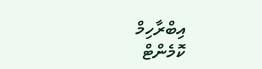އިބްރާހިމް
ކޮމެންޓް